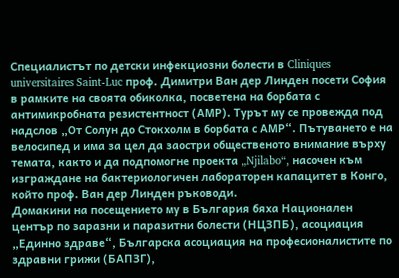Специалистът по детски инфекциозни болести в Cliniques universitaires Saint-Luc проф. Димитри Ван дер Линден посети София в рамките на своята обиколка, посветена на борбата с антимикробната резистентност (АМР). Турът му се провежда под надслов „От Солун до Стокхолм в борбата с АМР“. Пътуването е на велосипед и има за цел да заостри общественото внимание върху темата, както и да подпомогне проекта „Njilabo“, насочен към изграждане на бактериологичен лабораторен капацитет в Конго, който проф. Ван дер Линден ръководи.
Домакини на посещението му в България бяха Национален център по заразни и паразитни болести (НЦЗПБ), асоциация „Единно здраве“, Българска асоциация на професионалистите по здравни грижи (БАПЗГ),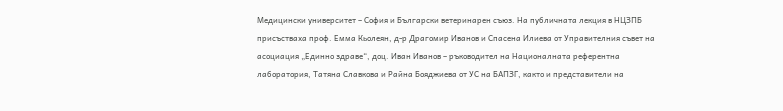Медицински университет – София и Български ветеринарен съюз. На публичната лекция в НЦЗПБ присъстваха проф. Емма Кьолеян, д-р Драгомир Иванов и Спасена Илиева от Управителния съвет на асоциация „Единно здраве“, доц. Иван Иванов – ръководител на Националната референтна лаборатория, Татяна Славкова и Райна Бояджиева от УС на БАПЗГ, както и представители на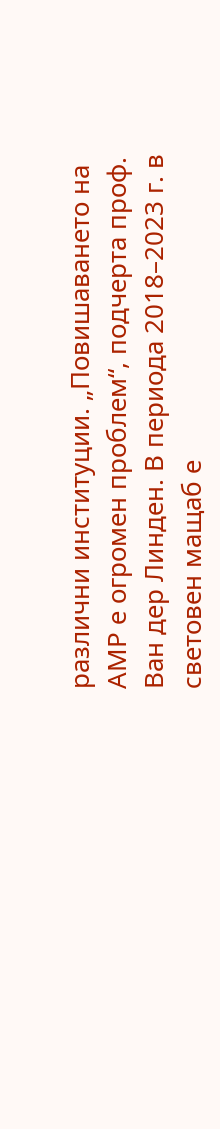различни институции. „Повишаването на АМР е огромен проблем“, подчерта проф. Ван дер Линден. В периода 2018–2023 г. в световен мащаб е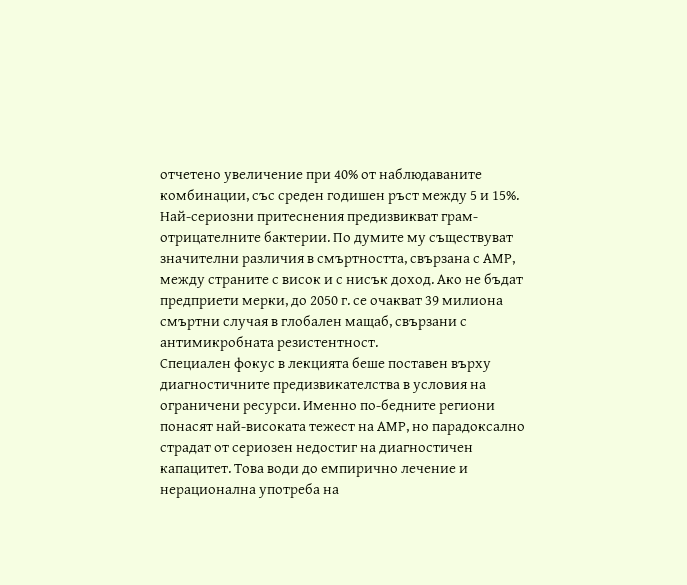отчетено увеличение при 40% от наблюдаваните комбинации, със среден годишен ръст между 5 и 15%. Най-сериозни притеснения предизвикват грам-отрицателните бактерии. По думите му съществуват значителни различия в смъртността, свързана с АМР, между страните с висок и с нисък доход. Ако не бъдат предприети мерки, до 2050 г. се очакват 39 милиона смъртни случая в глобален мащаб, свързани с антимикробната резистентност.
Специален фокус в лекцията беше поставен върху диагностичните предизвикателства в условия на ограничени ресурси. Именно по-бедните региони понасят най-високата тежест на АМР, но парадоксално страдат от сериозен недостиг на диагностичен капацитет. Това води до емпирично лечение и нерационална употреба на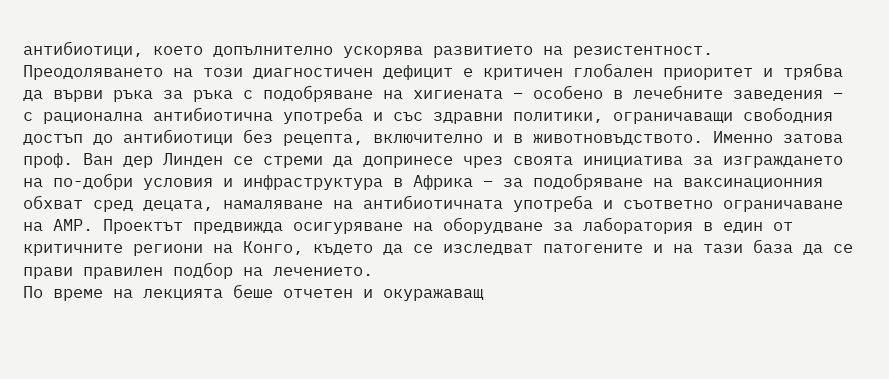антибиотици, което допълнително ускорява развитието на резистентност. Преодоляването на този диагностичен дефицит е критичен глобален приоритет и трябва да върви ръка за ръка с подобряване на хигиената – особено в лечебните заведения – с рационална антибиотична употреба и със здравни политики, ограничаващи свободния достъп до антибиотици без рецепта, включително и в животновъдството. Именно затова проф. Ван дер Линден се стреми да допринесе чрез своята инициатива за изграждането на по-добри условия и инфраструктура в Африка – за подобряване на ваксинационния обхват сред децата, намаляване на антибиотичната употреба и съответно ограничаване на АМР. Проектът предвижда осигуряване на оборудване за лаборатория в един от критичните региони на Конго, където да се изследват патогените и на тази база да се прави правилен подбор на лечението.
По време на лекцията беше отчетен и окуражаващ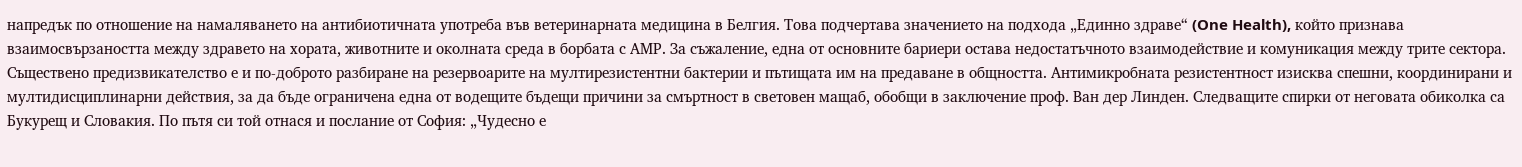напредък по отношение на намаляването на антибиотичната употреба във ветеринарната медицина в Белгия. Това подчертава значението на подхода „Единно здраве“ (One Health), който признава взаимосвързаността между здравето на хората, животните и околната среда в борбата с АМР. За съжаление, една от основните бариери остава недостатъчното взаимодействие и комуникация между трите сектора. Съществено предизвикателство е и по-доброто разбиране на резервоарите на мултирезистентни бактерии и пътищата им на предаване в общността. Антимикробната резистентност изисква спешни, координирани и мултидисциплинарни действия, за да бъде ограничена една от водещите бъдещи причини за смъртност в световен мащаб, обобщи в заключение проф. Ван дер Линден. Следващите спирки от неговата обиколка са Букурещ и Словакия. По пътя си той отнася и послание от София: „Чудесно е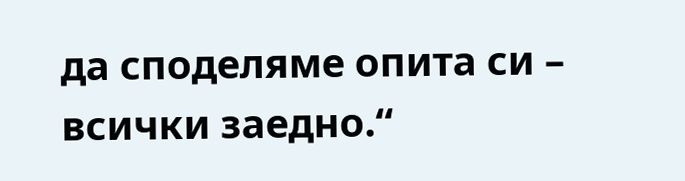да споделяме опита си – всички заедно.“